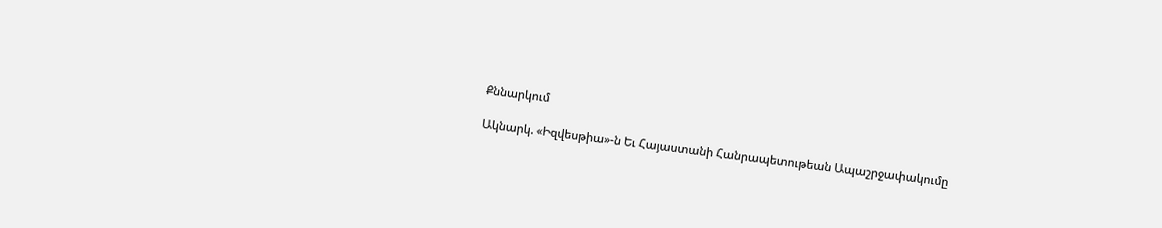Քննարկում

Ակնարկ. «Իզվեսթիա»-ն Եւ Հայաստանի Հանրապետութեան Ապաշրջափակումը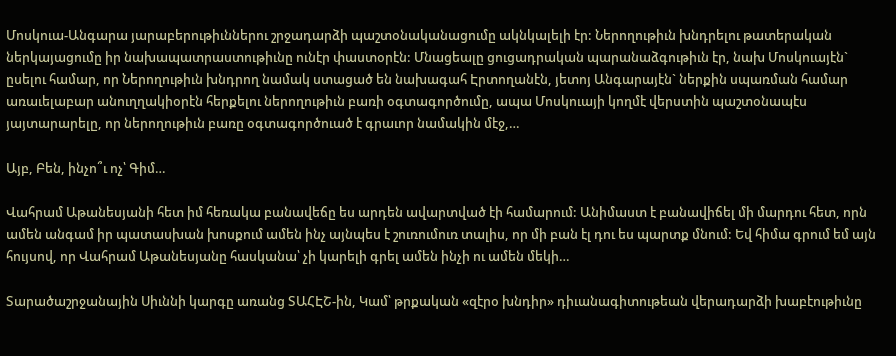Մոսկուա-Անգարա յարաբերութիւններու շրջադարձի պաշտօնականացումը ակնկալելի էր: Ներողութիւն խնդրելու թատերական ներկայացումը իր նախապատրաստութիւնը ունէր փաստօրէն: Մնացեալը ցուցադրական պարանաձգութիւն էր, նախ Մոսկուայէն` ըսելու համար, որ Ներողութիւն խնդրող նամակ ստացած են նախագահ Էրտողանէն, յետոյ Անգարայէն` ներքին սպառման համար առաւելաբար անուղղակիօրէն հերքելու ներողութիւն բառի օգտագործումը, ապա Մոսկուայի կողմէ վերստին պաշտօնապէս յայտարարելը, որ ներողութիւն բառը օգտագործուած է գրաւոր նամակին մէջ,…

Այբ, Բեն, ինչո՞ւ ոչ՝ Գիմ…

Վահրամ Աթանեսյանի հետ իմ հեռակա բանավեճը ես արդեն ավարտված էի համարում: Անիմաստ է բանավիճել մի մարդու հետ, որն ամեն անգամ իր պատասխան խոսքում ամեն ինչ այնպես է շուռումուռ տալիս, որ մի բան էլ դու ես պարտք մնում: Եվ հիմա գրում եմ այն հույսով, որ Վահրամ Աթանեսյանը հասկանա՝ չի կարելի գրել ամեն ինչի ու ամեն մեկի…

Տարածաշրջանային Սիւննի կարգը առանց ՏԱՀԷՇ-ին, Կամ՝ թրքական «զէրօ խնդիր» դիւանագիտութեան վերադարձի խաբէութիւնը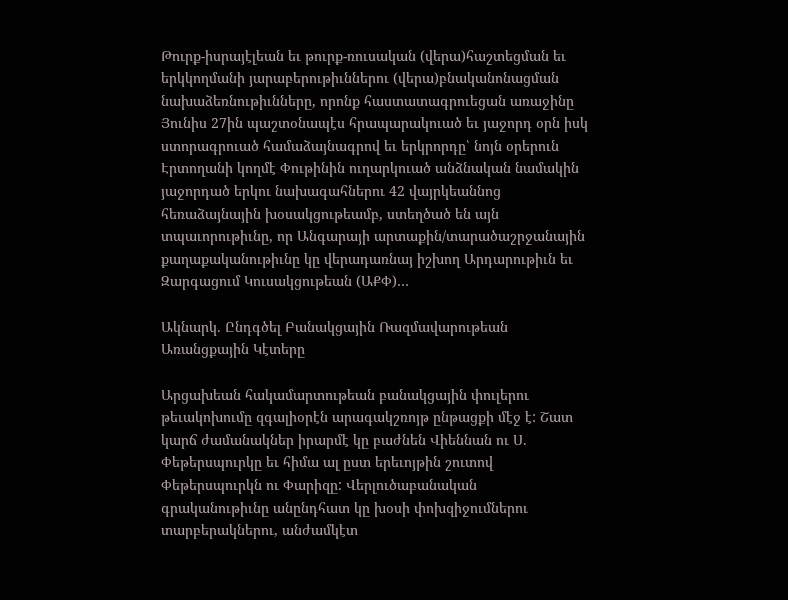Թուրք-իսրայէլեան եւ թուրք-ռուսական (վերա)հաշտեցման եւ երկկողմանի յարաբերութիւններու (վերա)բնականոնացման նախաձեռնութիւնները, որոնք հաստատագրուեցան առաջինը Յունիս 27ին պաշտօնապէս հրապարակուած եւ յաջորդ օրն իսկ ստորագրուած համաձայնագրով եւ երկրորդը՝ նոյն օրերուն Էրտողանի կողմէ Փութինին ուղարկուած անձնական նամակին յաջորդած երկու նախագահներու 42 վայրկեաննոց հեռաձայնային խօսակցութեամբ, ստեղծած են այն տպաւորութիւնը, որ Անգարայի արտաքին/տարածաշրջանային քաղաքականութիւնը կը վերադառնայ իշխող Արդարութիւն եւ Զարգացում Կուսակցութեան (ԱՔՓ)…

Ակնարկ. Ընդգծել Բանակցային Ռազմավարութեան Առանցքային Կէտերը

Արցախեան հակամարտութեան բանակցային փուլերու թեւակոխումը զգալիօրէն արագակշռոյթ ընթացքի մէջ է: Շատ կարճ ժամանակներ իրարմէ կը բաժնեն Վիեննան ու Ս. Փեթերսպուրկը եւ հիմա ալ ըստ երեւոյթին շուտով Փեթերսպուրկն ու Փարիզը: Վերլուծաբանական գրականութիւնը անընդհատ կը խօսի փոխզիջումներու տարբերակներու, անժամկէտ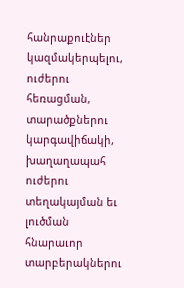հանրաքուէներ կազմակերպելու, ուժերու հեռացման, տարածքներու կարգավիճակի, խաղաղապահ ուժերու տեղակայման եւ լուծման հնարաւոր տարբերակներու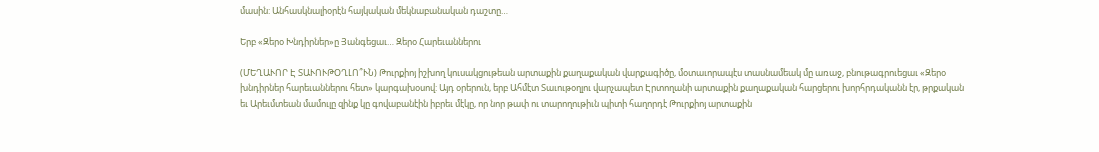մասին: Անհասկնալիօրէն հայկական մեկնաբանական դաշտը…

Երբ «Զերօ Խնդիրներ»ը Յանգեցաւ… Զերօ Հարեւաններու

(ՄԵՂԱՒՈՐ Է ՏԱՒՈՒԹՕՂԼՈ՞ՒՆ) Թուրքիոյ իշխող կուսակցութեան արտաքին քաղաքական վարքագիծը, մօտաւորապէս տասնամեակ մը առաջ, բնութագրուեցաւ «Զերօ խնդիրներ հարեւաններու հետ» կարգախօսով: Այդ օրերուն, երբ Ահմէտ Տաւութօղլու վարչապետ Էրտողանի արտաքին քաղաքական հարցերու խորհրդականն էր, թրքական եւ Արեւմտեան մամուլը զինք կը գովաբանէին իբրեւ մէկը, որ նոր թափ ու տարողութիւն պիտի հաղորդէ Թուրքիոյ արտաքին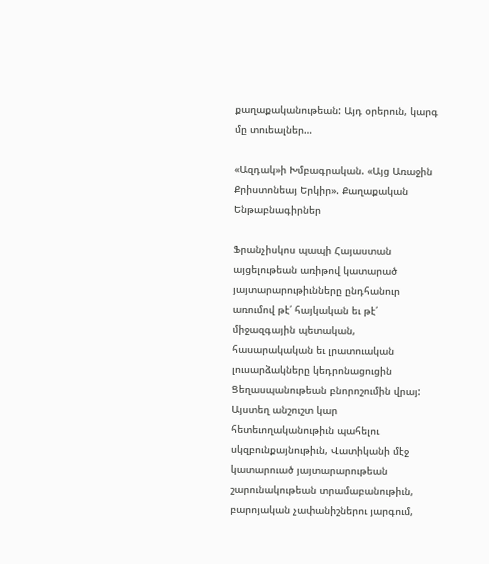քաղաքականութեան: Այդ օրերուն, կարգ մը տուեալներ…

«Ազդակ»ի Խմբագրական. «Այց Առաջին Քրիստոնեայ Երկիր». Քաղաքական Ենթաբնագիրներ

Ֆրանչիսկոս պապի Հայաստան այցելութեան առիթով կատարած յայտարարութիւնները ընդհանուր առումով թէ՛ հայկական եւ թէ՛ միջազգային պետական, հասարակական եւ լրատուական լուսարձակները կեդրոնացուցին Ցեղասպանութեան բնորոշումին վրայ: Այստեղ անշուշտ կար հետեւողականութիւն պահելու սկզբունքայնութիւն, Վատիկանի մէջ կատարուած յայտարարութեան շարունակութեան տրամաբանութիւն, բարոյական չափանիշներու յարգում,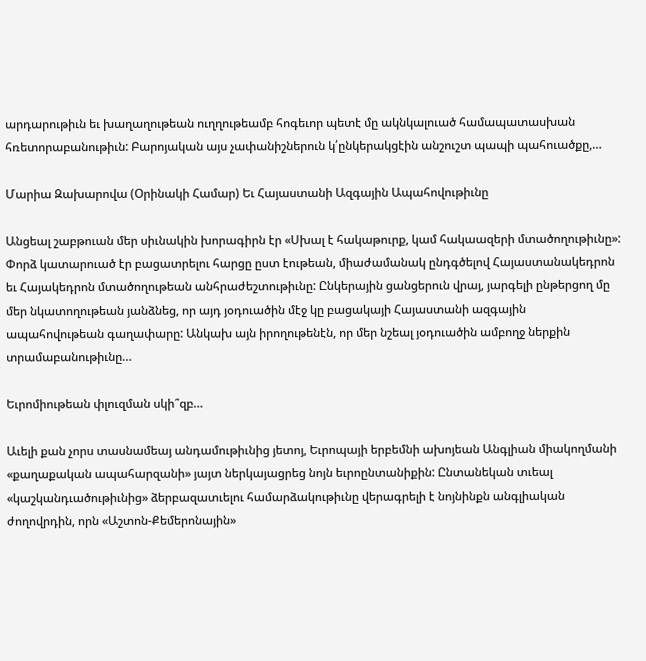արդարութիւն եւ խաղաղութեան ուղղութեամբ հոգեւոր պետէ մը ակնկալուած համապատասխան հռետորաբանութիւն: Բարոյական այս չափանիշներուն կ՛ընկերակցէին անշուշտ պապի պահուածքը,…

Մարիա Զախարովա (Օրինակի Համար) Եւ Հայաստանի Ազգային Ապահովութիւնը

Անցեալ շաբթուան մեր սիւնակին խորագիրն էր «Սխալ է հակաթուրք, կամ հակաազերի մտածողութիւնը»: Փորձ կատարուած էր բացատրելու հարցը ըստ էութեան, միաժամանակ ընդգծելով Հայաստանակեդրոն եւ Հայակեդրոն մտածողութեան անհրաժեշտութիւնը: Ընկերային ցանցերուն վրայ, յարգելի ընթերցող մը մեր նկատողութեան յանձնեց, որ այդ յօդուածին մէջ կը բացակայի Հայաստանի ազգային ապահովութեան գաղափարը: Անկախ այն իրողութենէն, որ մեր նշեալ յօդուածին ամբողջ ներքին տրամաբանութիւնը…

Եւրոմիութեան փլուզման սկի՞զբ…

Աւելի քան չորս տասնամեայ անդամութիւնից յետոյ, Եւրոպայի երբեմնի ախոյեան Անգլիան միակողմանի «քաղաքական ապահարզանի» յայտ ներկայացրեց նոյն եւրոընտանիքին: Ընտանեկան տւեալ «կաշկանդւածութիւնից» ձերբազատւելու համարձակութիւնը վերագրելի է նոյնինքն անգլիական ժողովրդին, որն «Աշտոն-Քեմերոնային»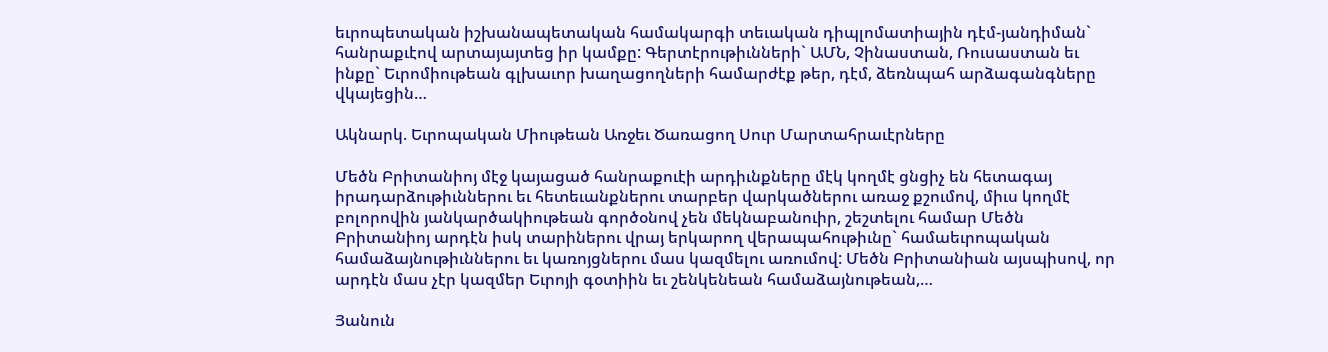եւրոպետական իշխանապետական համակարգի տեւական դիպլոմատիային դէմ-յանդիման` հանրաքւէով արտայայտեց իր կամքը: Գերտէրութիւնների` ԱՄՆ, Չինաստան, Ռուսաստան եւ ինքը` Եւրոմիութեան գլխաւոր խաղացողների համարժէք թեր, դէմ, ձեռնպահ արձագանգները վկայեցին…

Ակնարկ. Եւրոպական Միութեան Առջեւ Ծառացող Սուր Մարտահրաւէրները

Մեծն Բրիտանիոյ մէջ կայացած հանրաքուէի արդիւնքները մէկ կողմէ ցնցիչ են հետագայ իրադարձութիւններու եւ հետեւանքներու տարբեր վարկածներու առաջ քշումով, միւս կողմէ բոլորովին յանկարծակիութեան գործօնով չեն մեկնաբանուիր, շեշտելու համար Մեծն Բրիտանիոյ արդէն իսկ տարիներու վրայ երկարող վերապահութիւնը` համաեւրոպական համաձայնութիւններու եւ կառոյցներու մաս կազմելու առումով: Մեծն Բրիտանիան այսպիսով, որ արդէն մաս չէր կազմեր Եւրոյի գօտիին եւ շենկենեան համաձայնութեան,…

Յանուն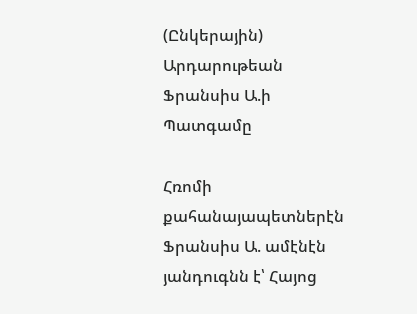(Ընկերային) Արդարութեան Ֆրանսիս Ա.ի Պատգամը

Հռոմի քահանայապետներէն Ֆրանսիս Ա. ամէնէն յանդուգնն է՝ Հայոց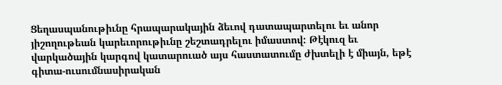Ցեղասպանութիւնը հրապարակային ձեւով դատապարտելու եւ անոր յիշողութեան կարեւորութիւնը շեշտադրելու իմաստով: Թէկուզ եւ վարկածային կարգով կատարուած այս հաստատումը ժխտելի է միայն, եթէ գիտա-ուսումնասիրական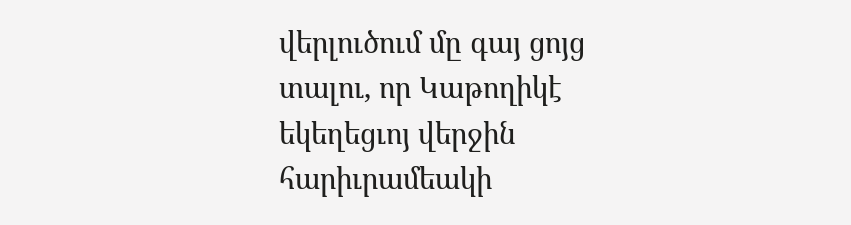վերլուծում մը գայ ցոյց տալու, որ Կաթողիկէ եկեղեցւոյ վերջին հարիւրամեակի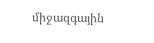միջազգային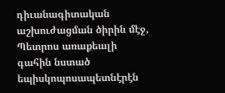դիւանագիտական աշխուժացման ծիրին մէջ, Պետրոս առաքեալի գահին նստած եպիսկոպոսապետնէրէն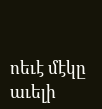ոեւէ մէկը աւելի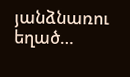յանձնառու եղած…